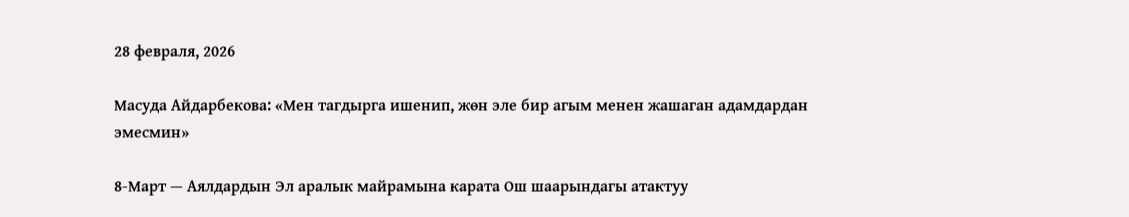28 февраля, 2026

Масуда Айдарбекова: «Мен тагдырга ишенип, жɵн эле бир агым менен жашаган адамдардан эмесмин»

8-Март — Аялдардын Эл аралык майрамына карата Ош шаарындагы атактуу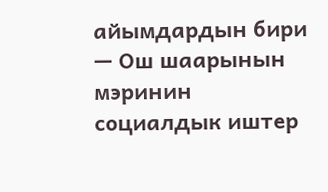айымдардын бири — Ош шаарынын мэринин социалдык иштер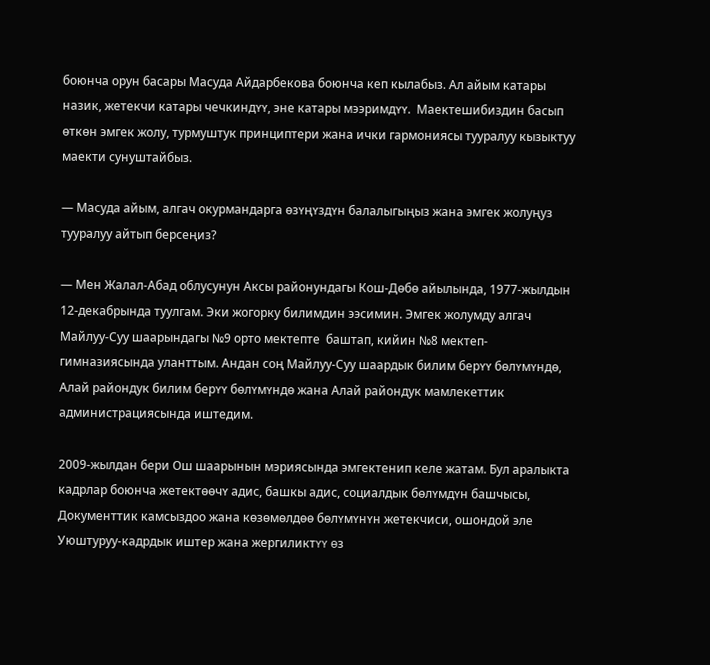боюнча орун басары Масуда Айдарбекова боюнча кеп кылабыз. Ал айым катары назик, жетекчи катары чечкиндʏʏ, эне катары мээримдʏʏ.  Маектешибиздин басып ɵткɵн эмгек жолу, турмуштук принциптери жана ички гармониясы тууралуу кызыктуу маекти сунуштайбыз.

— Масуда айым, алгач окурмандарга ɵзʏңʏздʏн балалыгыңыз жана эмгек жолуңуз тууралуу айтып берсеңиз?

— Мен Жалал-Абад облусунун Аксы районундагы Кош-Дɵбɵ айылында, 1977-жылдын 12-декабрында туулгам. Эки жогорку билимдин ээсимин. Эмгек жолумду алгач Майлуу-Суу шаарындагы №9 орто мектепте  баштап, кийин №8 мектеп-гимназиясында уланттым. Андан соң Майлуу-Суу шаардык билим берʏʏ бɵлʏмʏндɵ, Алай райондук билим берʏʏ бɵлʏмʏндɵ жана Алай райондук мамлекеттик администрациясында иштедим.

2009-жылдан бери Ош шаарынын мэриясында эмгектенип келе жатам. Бул аралыкта кадрлар боюнча жетектɵɵчʏ адис, башкы адис, социалдык бɵлʏмдʏн башчысы, Документтик камсыздоо жана кɵзɵмɵлдɵɵ бɵлʏмʏнʏн жетекчиси, ошондой эле Уюштуруу-кадрдык иштер жана жергиликтʏʏ ɵз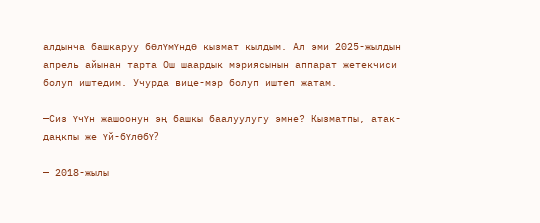алдынча башкаруу бɵлʏмʏндɵ кызмат кылдым. Ал эми 2025-жылдын апрель айынан тарта Ош шаардык мэриясынын аппарат жетекчиси болуп иштедим. Учурда вице-мэр болуп иштеп жатам.

—Сиз ʏчʏн жашоонун эң башкы баалуулугу эмне? Кызматпы, атак-даңкпы же ʏй-бʏлɵбʏ?

— 2018-жылы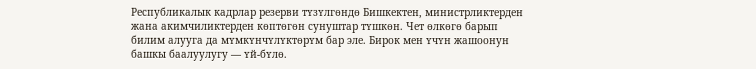Республикалык кадрлар резерви тʏзʏлгɵндɵ Бишкектен, министрликтерден жана акимчиликтерден кɵптɵгɵн сунуштар тʏшкɵн. Чет ɵлкɵгɵ барып билим алууга да мʏмкʏнчʏлʏктɵрʏм бар эле. Бирок мен ʏчʏн жашоонун башкы баалуулугу — ʏй-бʏлɵ.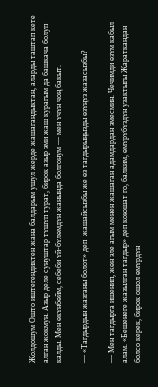Жолдошум Ошто иштегендиктен жана балдарым ушул жерде жашагандыктан, аларды таштап кете алган жокмун. Азыр деле сунуштар тʏшʏп турат, бирок азыр эми жаш курагым да башкача болуп калды. Мен ɵкʏнбɵйм, себеби ʏй-бʏлɵмдʏн жанында болгонум — мен ʏчʏн чоң бакыт.

— «Тагдырдын жазганы болот» деп  жашайсызбы же ɵз тагдырыңызды ɵзʏңʏз жазасызбы?

— Мен тагдырга ишенип, жɵн эле агым менен жашаган адамдардан эмесмин. Чечимди ɵзʏм кабыл алам. «Бешенеге жазылган тагдыр» деп коюшат го, балким, ɵмʏрʏбʏздʏн узактыгы Жараткандан болсо керек, бирок ошол ɵмʏрдʏн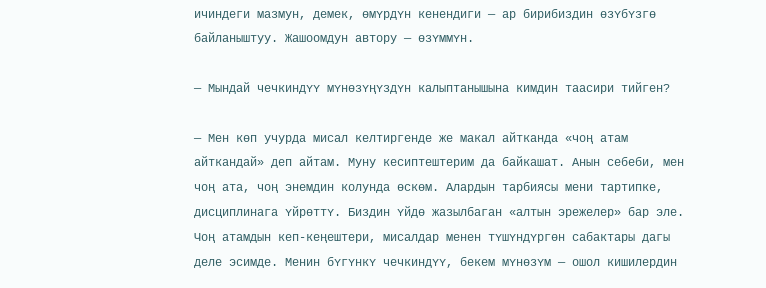ичиндеги мазмун, демек, ɵмʏрдʏн кенендиги — ар бирибиздин ɵзʏбʏзгɵ байланыштуу. Жашоомдун автору — ɵзʏммʏн.

— Мындай чечкиндʏʏ мʏнɵзʏңʏздʏн калыптанышына кимдин таасири тийген?

— Мен кɵп учурда мисал келтиргенде же макал айтканда «чоң атам айткандай» деп айтам. Муну кесиптештерим да байкашат. Анын себеби, мен чоң ата, чоң энемдин колунда ɵскɵм. Алардын тарбиясы мени тартипке, дисциплинага ʏйрɵттʏ. Биздин ʏйдɵ жазылбаган «алтын эрежелер» бар эле. Чоң атамдын кеп-кеңештери, мисалдар менен тʏшʏндʏргɵн сабактары дагы деле эсимде. Менин бʏгʏнкʏ чечкиндʏʏ, бекем мʏнɵзʏм — ошол кишилердин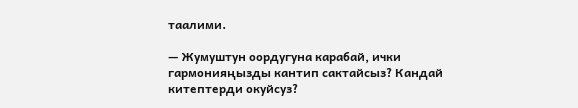таалими.

— Жумуштун оордугуна карабай, ички гармонияңызды кантип сактайсыз? Кандай китептерди окуйсуз?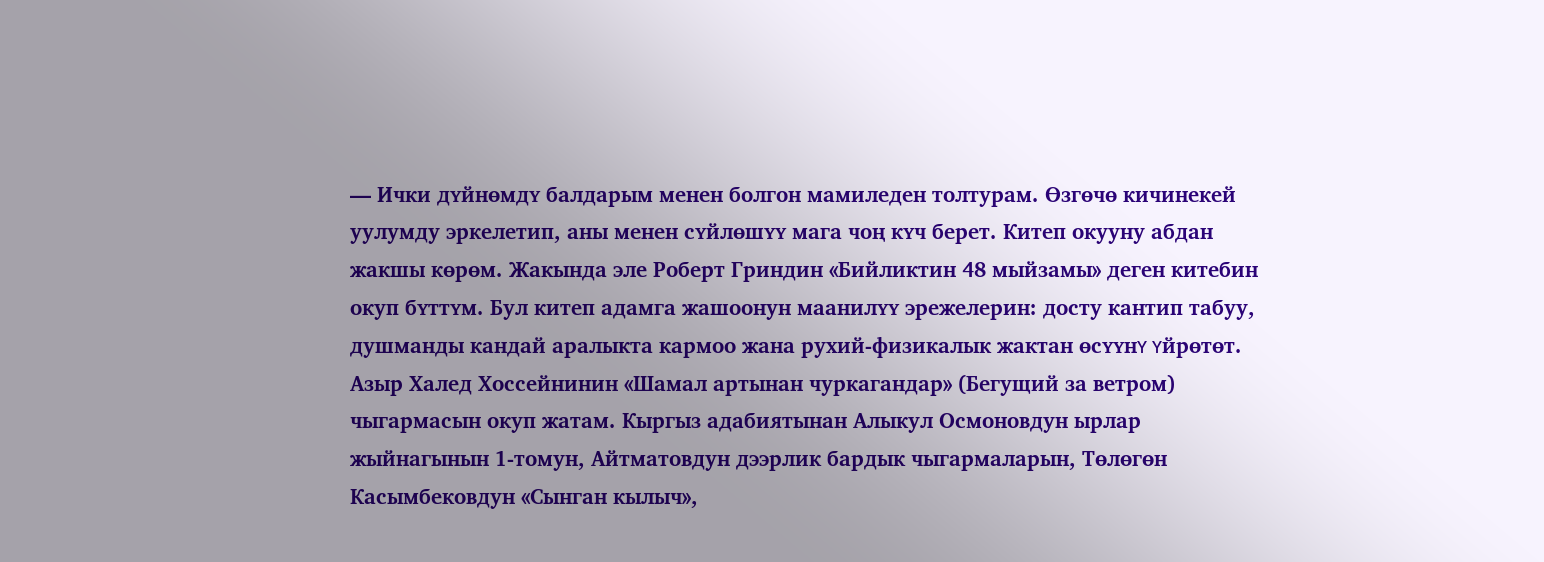— Ички дʏйнɵмдʏ балдарым менен болгон мамиледен толтурам. Ɵзгɵчɵ кичинекей уулумду эркелетип, аны менен сʏйлɵшʏʏ мага чоң кʏч берет. Китеп окууну абдан жакшы кɵрɵм. Жакында эле Роберт Гриндин «Бийликтин 48 мыйзамы» деген китебин окуп бʏттʏм. Бул китеп адамга жашоонун маанилʏʏ эрежелерин: досту кантип табуу, душманды кандай аралыкта кармоо жана рухий-физикалык жактан ɵсʏʏнʏ ʏйрɵтɵт. Азыр Халед Хоссейнинин «Шамал артынан чуркагандар» (Бегущий за ветром) чыгармасын окуп жатам. Кыргыз адабиятынан Алыкул Осмоновдун ырлар жыйнагынын 1-томун, Айтматовдун дээрлик бардык чыгармаларын, Тɵлɵгɵн Касымбековдун «Сынган кылыч»,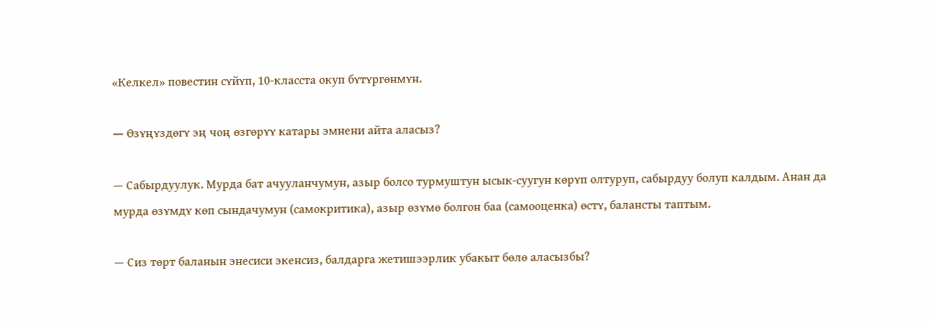«Келкел» повестин сʏйʏп, 10-класста окуп бʏтʏргɵнмʏн.

— Ɵзʏңʏздɵгʏ эң чоң ɵзгɵрʏʏ катары эмнени айта аласыз?

— Сабырдуулук. Мурда бат ачууланчумун, азыр болсо турмуштун ысык-суугун кɵрʏп олтуруп, сабырдуу болуп калдым. Анан да мурда ɵзʏмдʏ кɵп сындачумун (самокритика), азыр ɵзʏмɵ болгон баа (самооценка) ɵстʏ, балансты таптым.

— Сиз тɵрт баланын энесиси экенсиз, балдарга жетишээрлик убакыт бɵлɵ аласызбы?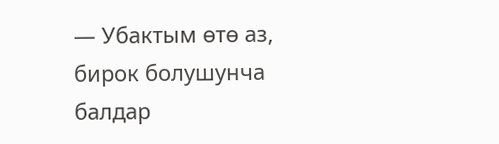— Убактым ɵтɵ аз, бирок болушунча балдар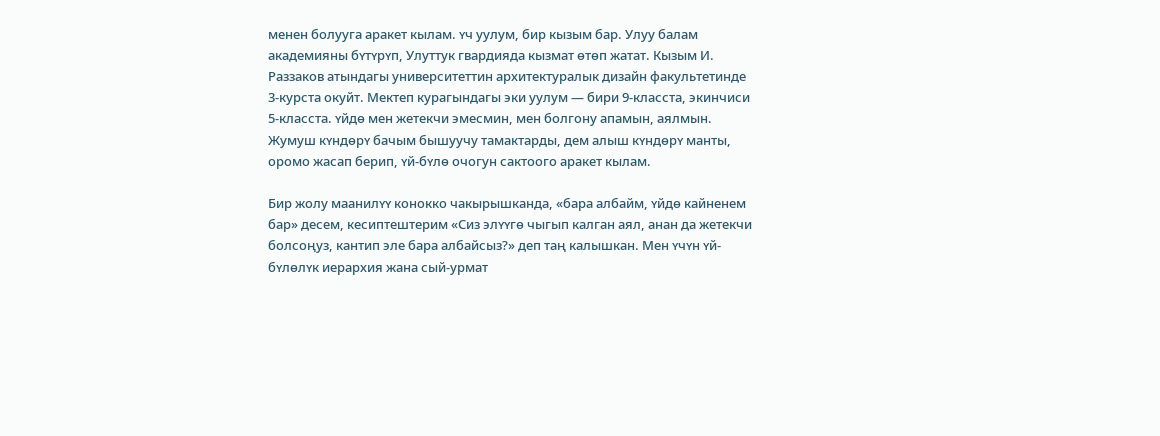менен болууга аракет кылам. ʏч уулум, бир кызым бар. Улуу балам академияны бʏтʏрʏп, Улуттук гвардияда кызмат ɵтɵп жатат. Кызым И. Раззаков атындагы университеттин архитектуралык дизайн факультетинде 3-курста окуйт. Мектеп курагындагы эки уулум — бири 9-класста, экинчиси 5-класста. ʏйдɵ мен жетекчи эмесмин, мен болгону апамын, аялмын. Жумуш кʏндɵрʏ бачым бышуучу тамактарды, дем алыш кʏндɵрʏ манты, оромо жасап берип, ʏй-бʏлɵ очогун сактоого аракет кылам.

Бир жолу маанилʏʏ конокко чакырышканда, «бара албайм, ʏйдɵ кайненем бар» десем, кесиптештерим «Сиз элʏʏгɵ чыгып калган аял, анан да жетекчи болсоңуз, кантип эле бара албайсыз?» деп таң калышкан. Мен ʏчʏн ʏй-бʏлɵлʏк иерархия жана сый-урмат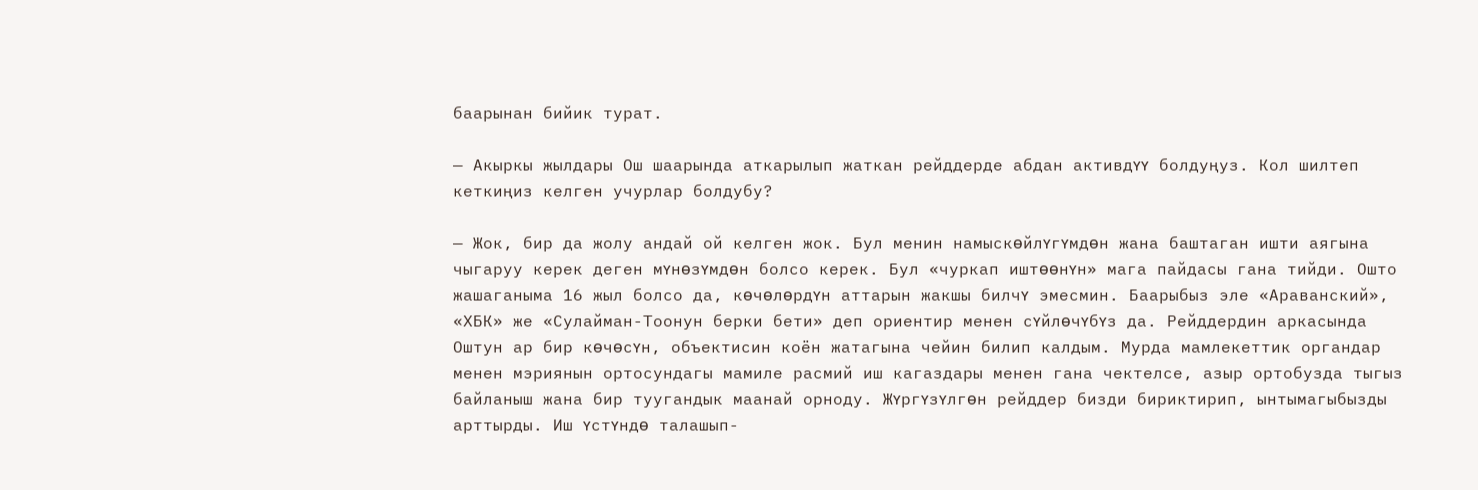баарынан бийик турат.

— Акыркы жылдары Ош шаарында аткарылып жаткан рейддерде абдан активдʏʏ болдуңуз. Кол шилтеп кеткиңиз келген учурлар болдубу?

— Жок, бир да жолу андай ой келген жок. Бул менин намыскɵйлʏгʏмдɵн жана баштаган ишти аягына чыгаруу керек деген мʏнɵзʏмдɵн болсо керек. Бул «чуркап иштɵɵнʏн» мага пайдасы гана тийди. Ошто жашаганыма 16 жыл болсо да, кɵчɵлɵрдʏн аттарын жакшы билчʏ эмесмин. Баарыбыз эле «Араванский», «ХБК» же «Сулайман-Тоонун берки бети» деп ориентир менен сʏйлɵчʏбʏз да. Рейддердин аркасында Оштун ар бир кɵчɵсʏн, объектисин коён жатагына чейин билип калдым. Мурда мамлекеттик органдар менен мэриянын ортосундагы мамиле расмий иш кагаздары менен гана чектелсе, азыр ортобузда тыгыз байланыш жана бир туугандык маанай орноду. Жʏргʏзʏлгɵн рейддер бизди бириктирип, ынтымагыбызды арттырды. Иш ʏстʏндɵ талашып-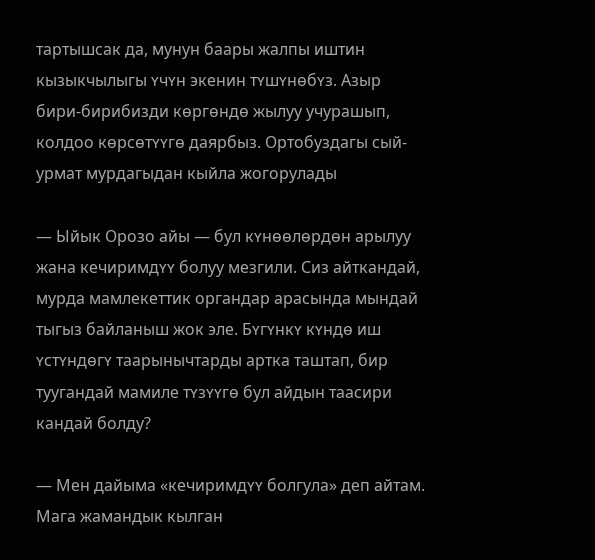тартышсак да, мунун баары жалпы иштин кызыкчылыгы ʏчʏн экенин тʏшʏнɵбʏз. Азыр бири-бирибизди кɵргɵндɵ жылуу учурашып, колдоо кɵрсɵтʏʏгɵ даярбыз. Ортобуздагы сый-урмат мурдагыдан кыйла жогорулады

— Ыйык Орозо айы — бул кʏнɵɵлɵрдɵн арылуу жана кечиримдʏʏ болуу мезгили. Сиз айткандай, мурда мамлекеттик органдар арасында мындай тыгыз байланыш жок эле. Бʏгʏнкʏ кʏндɵ иш ʏстʏндɵгʏ таарынычтарды артка таштап, бир туугандай мамиле тʏзʏʏгɵ бул айдын таасири кандай болду?

— Мен дайыма «кечиримдʏʏ болгула» деп айтам. Мага жамандык кылган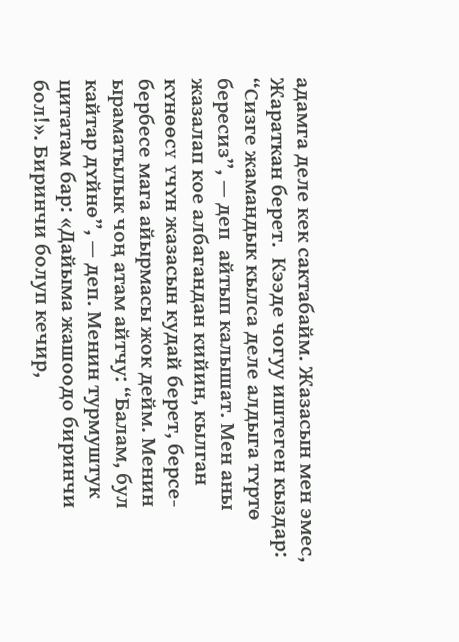адамга деле кек сактабайм. Жазасын мен эмес, Жараткан берет.  Кээде чогуу иштеген кыздар: “Сизге жамандык кылса деле алдыга тʏртɵ бересиз”, — деп  айтып калышат. Мен аны жазалап кое албагандан кийин, кылган кʏнɵɵсʏ ʏчʏн жазасын кудай берет, берсе-бербесе мага айырмасы жок дейм. Менин ыраматылык чоң атам айтчу: “Балам, бул кайтар дʏйнɵ”, — деп. Менин турмуштук цитатам бар: «Дайыма жашоодо биринчи бол!». Биринчи болуп кечир,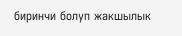биринчи болуп жакшылык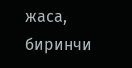жаса, биринчи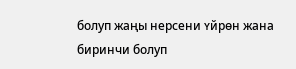болуп жаңы нерсени ʏйрɵн жана биринчи болуп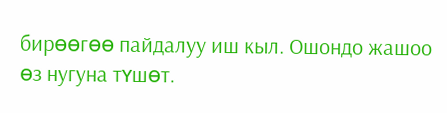бирɵɵгɵɵ пайдалуу иш кыл. Ошондо жашоо ɵз нугуна тʏшɵт.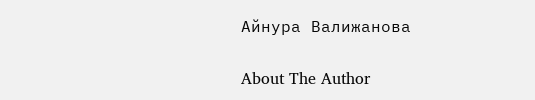Айнура Валижанова

About The Author